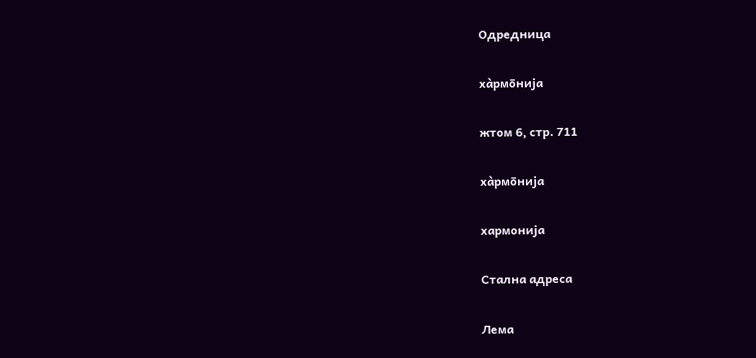Одредница

ха̀рмо̄нија

жтом 6, стр. 711

ха̀рмо̄нија

хармонија

Стална адреса

Лема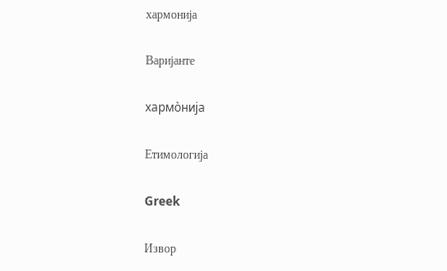хармонија

Варијанте

хармо̀нија

Етимологија

Greek

Извор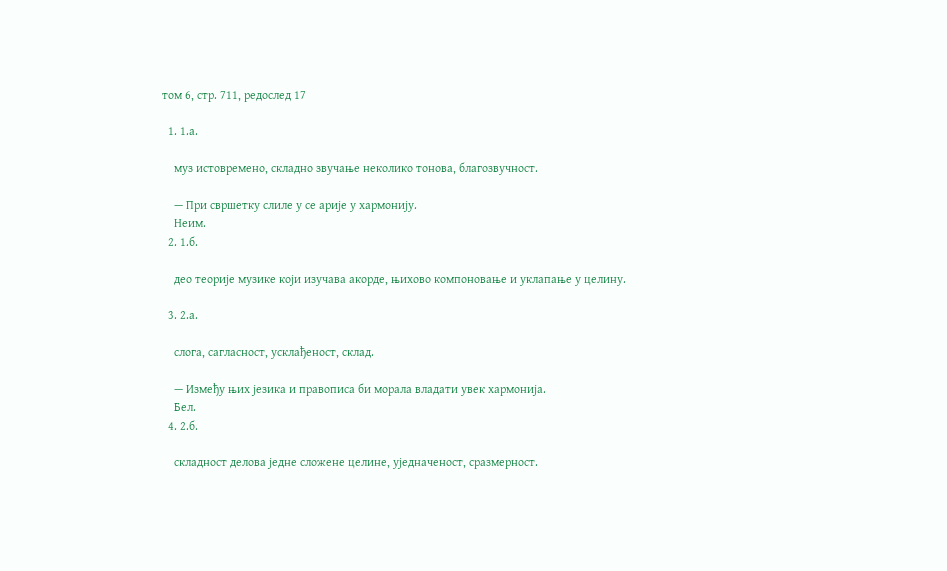том 6, стр. 711, редослед 17

  1. 1.а.

    муз истовремено, складно звучање неколико тонова, благозвучност.

    — При свршетку слиле у се арије у хармонију.
    Неим.
  2. 1.б.

    део теорије музике који изучава акорде, њихово компоновање и уклапање у целину.

  3. 2.а.

    слога, сагласност, усклађеност, склад.

    — Између њих језика и правописа би морала владати увек хармонија.
    Бел.
  4. 2.б.

    складност делова једне сложене целине, уједначеност, сразмерност.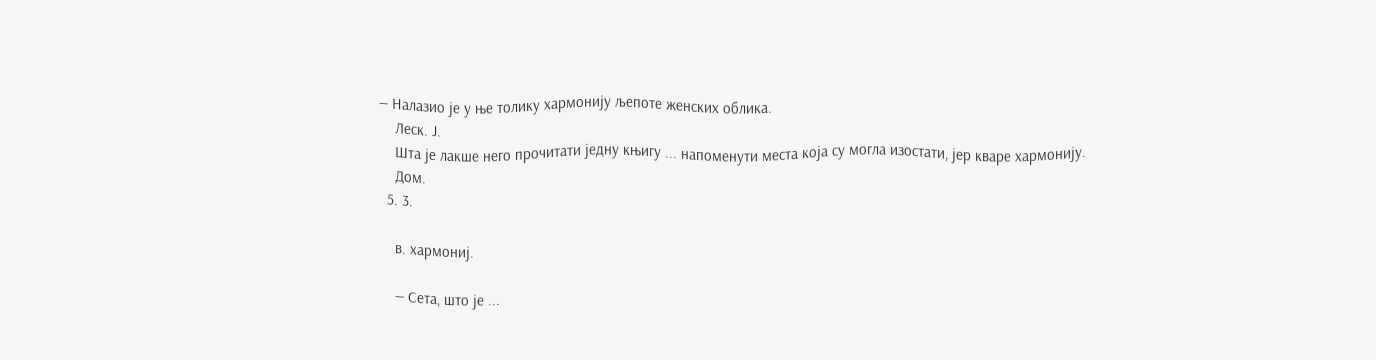— Налазио је у ње толику хармонију љепоте женских облика.
    Леск. Ј.
    Шта је лакше него прочитати једну књигу ... напоменути места која су могла изостати, јер кваре хармонију.
    Дом.
  5. 3.

    в. хармониј.

    — Сета, што је ...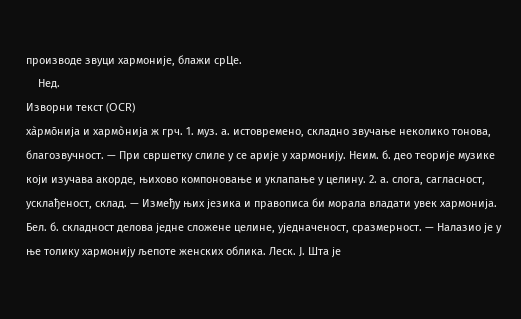производе звуци хармоније, блажи срЦе.
    Нед.
Изворни текст (OCR)
ха̀рмо̄нија и хармо̀нија ж грч. 1. муз. а. истовремено, складно звучање неколико тонова, благозвучност. — При свршетку слиле у се арије у хармонију. Неим. б. део теорије музике који изучава акорде, њихово компоновање и уклапање у целину. 2. а. слога, сагласност, усклађеност, склад. — Између њих језика и правописа би морала владати увек хармонија. Бел. б. складност делова једне сложене целине, уједначеност, сразмерност. — Налазио је у ње толику хармонију љепоте женских облика. Леск. Ј. Шта је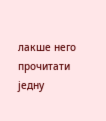лакше него прочитати једну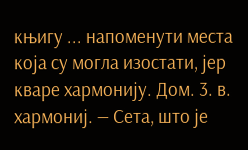књигу ... напоменути места која су могла изостати, јер кваре хармонију. Дом. 3. в. хармониј. — Сета, што је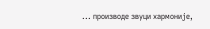... производе звуци хармоније,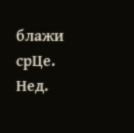блажи срЦе. Нед.